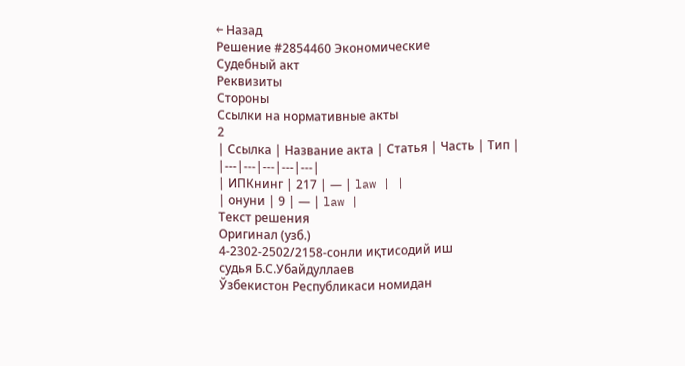← Назад
Решение #2854460 Экономические
Судебный акт
Реквизиты
Стороны
Ссылки на нормативные акты
2
| Ссылка | Название акта | Статья | Часть | Тип |
|---|---|---|---|---|
| ИПКнинг | 217 | — | law | |
| онуни | 9 | — | law |
Текст решения
Оригинал (узб.)
4-2302-2502/2158-сонли иқтисодий иш
судья Б.С.Убайдуллаев
Ўзбекистон Республикаси номидан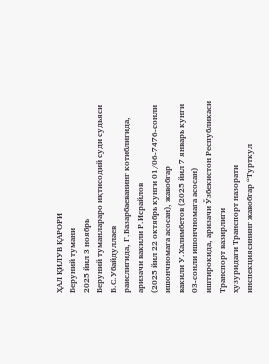ҲАЛ ҚИЛУВ ҚАРОРИ
Беруний тумани
2025 йил 3 ноябрь
Беруний туманлараро иқтисодий суди судьяси Б.С.Убайдуллаев
раислигида, Г.Базарбаеванинг котиблигида, аризачи вакили Р.Исрайлов
(2025 йил 22 октябрь кунги 01/06-7476-сонли ишончномага асосан), жавобгар
вакили У.Халимбетов (2025 йил 7 январь кунги 03-сонли ишончномага асосан)
иштирокида, аризачи Ўзбекистон Республикаси Транспорт вазирлиги
ҳузуридаги Транспорт назорати инспекциясининг жавобгар “Турткул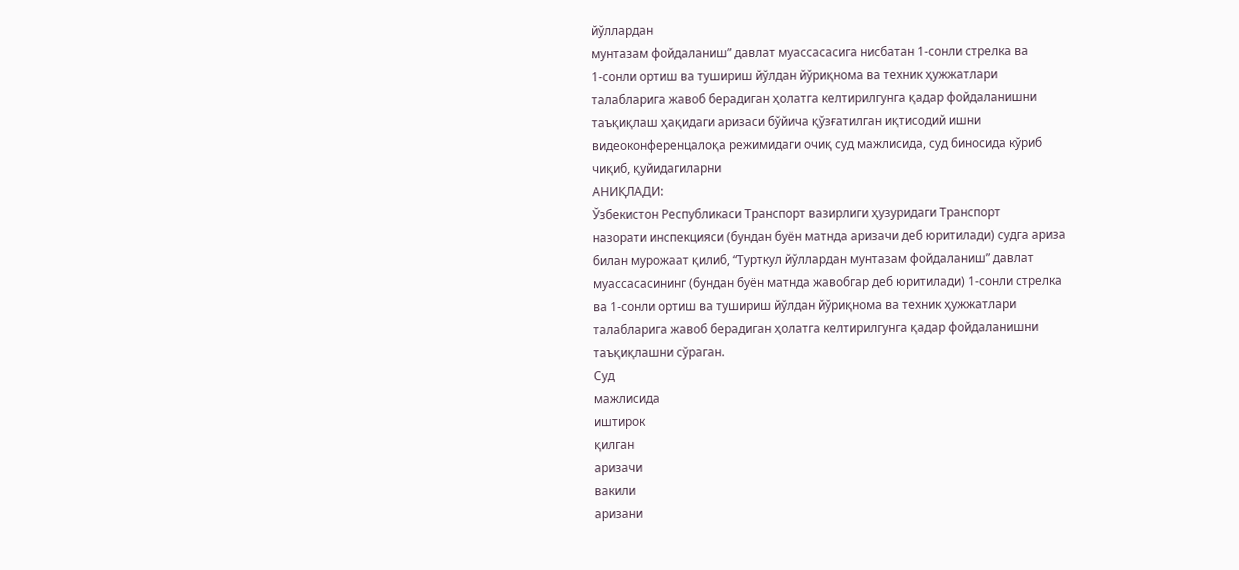йўллардан
мунтазам фойдаланиш” давлат муассасасига нисбатан 1-сонли стрелка ва
1-сонли ортиш ва тушириш йўлдан йўриқнома ва техник ҳужжатлари
талабларига жавоб берадиган ҳолатга келтирилгунга қадар фойдаланишни
таъқиқлаш ҳақидаги аризаси бўйича қўзғатилган иқтисодий ишни
видеоконференцалоқа режимидаги очиқ суд мажлисида, суд биносида кўриб
чиқиб, қуйидагиларни
АНИҚЛАДИ:
Ўзбекистон Республикаси Транспорт вазирлиги ҳузуридаги Транспорт
назорати инспекцияси (бундан буён матнда аризачи деб юритилади) судга ариза
билан мурожаат қилиб, “Турткул йўллардан мунтазам фойдаланиш” давлат
муассасасининг (бундан буён матнда жавобгар деб юритилади) 1-сонли стрелка
ва 1-сонли ортиш ва тушириш йўлдан йўриқнома ва техник ҳужжатлари
талабларига жавоб берадиган ҳолатга келтирилгунга қадар фойдаланишни
таъқиқлашни сўраган.
Суд
мажлисида
иштирок
қилган
аризачи
вакили
аризани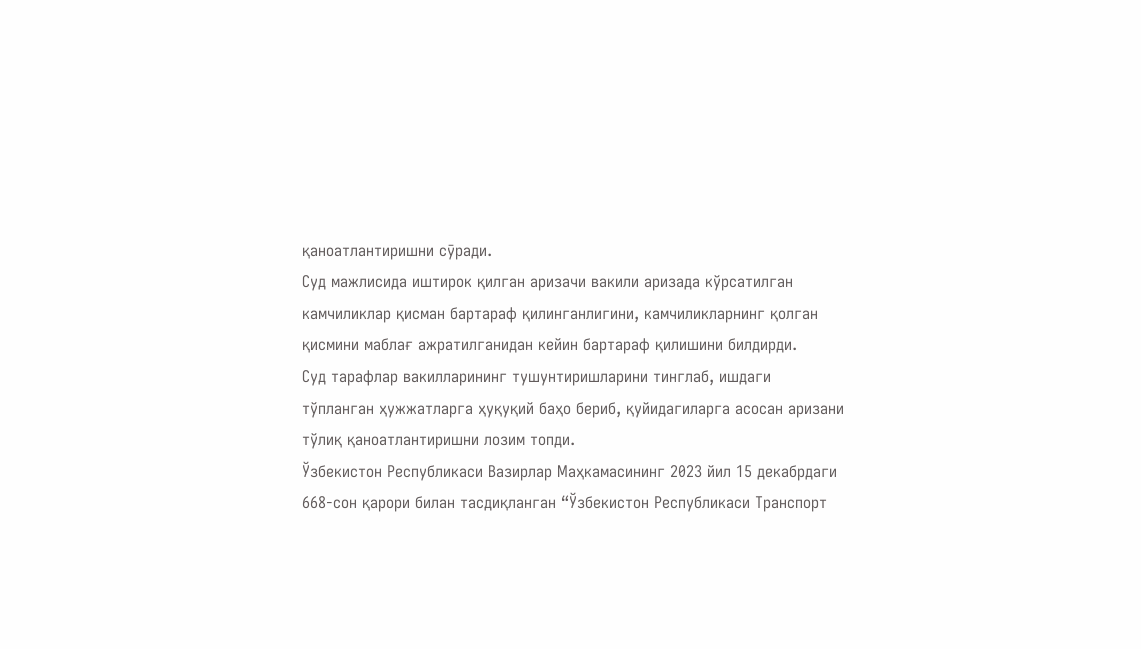қаноатлантиришни сӯради.
Суд мажлисида иштирок қилган аризачи вакили аризада кўрсатилган
камчиликлар қисман бартараф қилинганлигини, камчиликларнинг қолган
қисмини маблағ ажратилганидан кейин бартараф қилишини билдирди.
Суд тарафлар вакилларининг тушунтиришларини тинглаб, ишдаги
тўпланган ҳужжатларга ҳуқуқий баҳо бериб, қуйидагиларга асосан аризани
тўлиқ қаноатлантиришни лозим топди.
Ўзбекистон Республикаси Вазирлар Маҳкамасининг 2023 йил 15 декабрдаги
668-сон қарори билан тасдиқланган “Ўзбекистон Республикаси Транспорт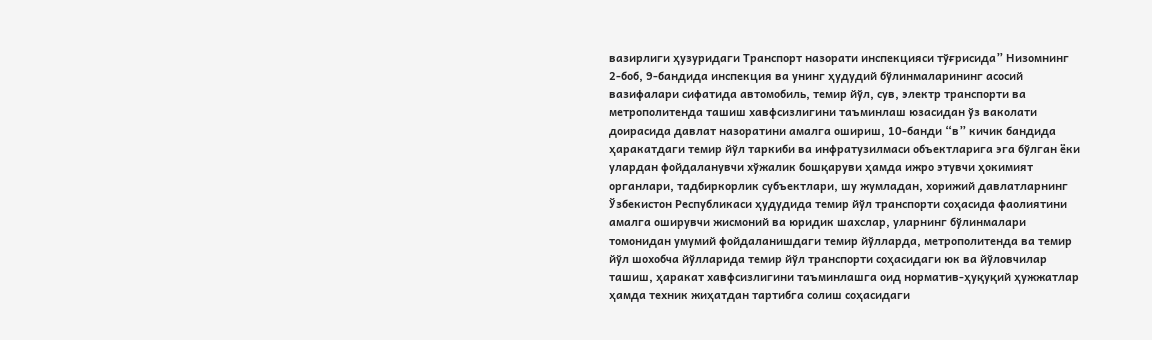вазирлиги ҳузуридаги Транспорт назорати инспекцияси тўғрисида” Низомнинг
2-боб, 9-бандида инспекция ва унинг ҳудудий бўлинмаларининг асосий
вазифалари сифатида автомобиль, темир йўл, сув, электр транспорти ва
метрополитенда ташиш хавфсизлигини таъминлаш юзасидан ўз ваколати
доирасида давлат назоратини амалга ошириш, 10-банди “в” кичик бандида
ҳаракатдаги темир йўл таркиби ва инфратузилмаси объектларига эга бўлган ёки
улардан фойдаланувчи хўжалик бошқаруви ҳамда ижро этувчи ҳокимият
органлари, тадбиркорлик субъектлари, шу жумладан, хорижий давлатларнинг
Ўзбекистон Республикаси ҳудудида темир йўл транспорти соҳасида фаолиятини
амалга оширувчи жисмоний ва юридик шахслар, уларнинг бўлинмалари
томонидан умумий фойдаланишдаги темир йўлларда, метрополитенда ва темир
йўл шохобча йўлларида темир йўл транспорти соҳасидаги юк ва йўловчилар
ташиш, ҳаракат хавфсизлигини таъминлашга оид норматив-ҳуқуқий ҳужжатлар
ҳамда техник жиҳатдан тартибга солиш соҳасидаги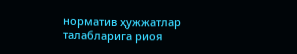норматив ҳужжатлар
талабларига риоя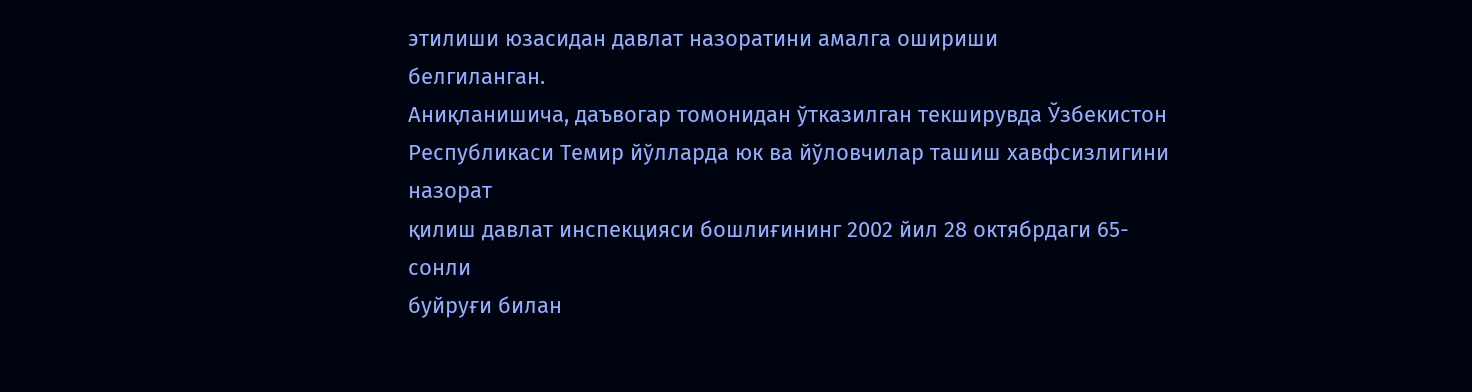этилиши юзасидан давлат назоратини амалга ошириши
белгиланган.
Аниқланишича, даъвогар томонидан ўтказилган текширувда Ўзбекистон
Республикаси Темир йўлларда юк ва йўловчилар ташиш хавфсизлигини назорат
қилиш давлат инспекцияси бошлиғининг 2002 йил 28 октябрдаги 65-сонли
буйруғи билан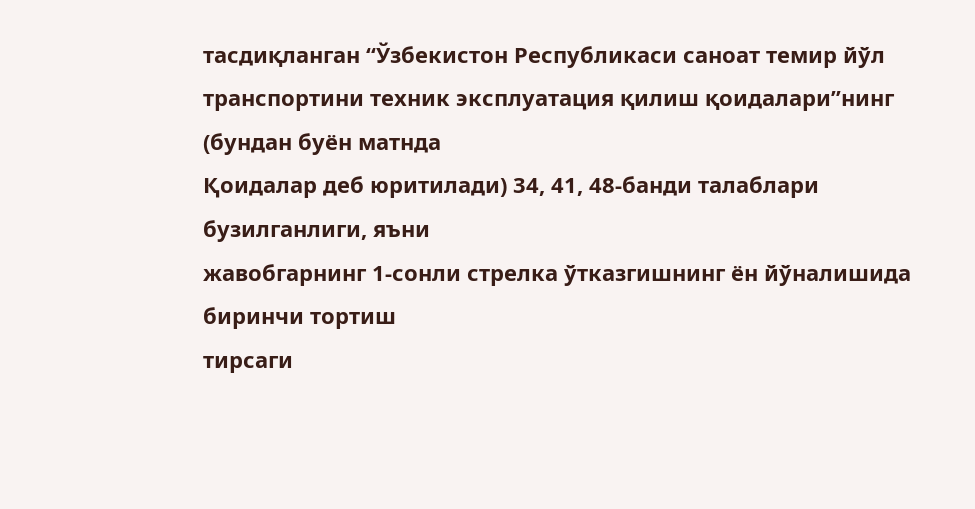тасдиқланган “Ўзбекистон Республикаси саноат темир йўл
транспортини техник эксплуатация қилиш қоидалари”нинг (бундан буён матнда
Қоидалар деб юритилади) 34, 41, 48-банди талаблари бузилганлиги, яъни
жавобгарнинг 1-сонли стрелка ўтказгишнинг ён йўналишида биринчи тортиш
тирсаги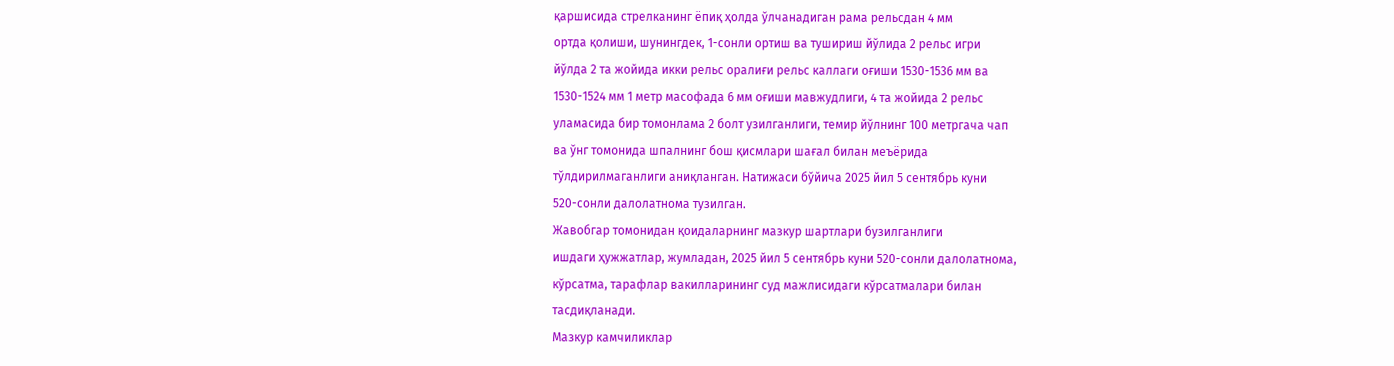қаршисида стрелканинг ёпиқ ҳолда ўлчанадиган рама рельсдан 4 мм
ортда қолиши, шунингдек, 1-сонли ортиш ва тушириш йўлида 2 рельс игри
йўлда 2 та жойида икки рельс оралиғи рельс каллаги оғиши 1530-1536 мм ва
1530-1524 мм 1 метр масофада 6 мм оғиши мавжудлиги, 4 та жойида 2 рельс
уламасида бир томонлама 2 болт узилганлиги, темир йўлнинг 100 метргача чап
ва ўнг томонида шпалнинг бош қисмлари шағал билан меъёрида
тўлдирилмаганлиги аниқланган. Натижаси бўйича 2025 йил 5 сентябрь куни
520-сонли далолатнома тузилган.
Жавобгар томонидан қоидаларнинг мазкур шартлари бузилганлиги
ишдаги ҳужжатлар, жумладан, 2025 йил 5 сентябрь куни 520-сонли далолатнома,
кўрсатма, тарафлар вакилларининг суд мажлисидаги кўрсатмалари билан
тасдиқланади.
Мазкур камчиликлар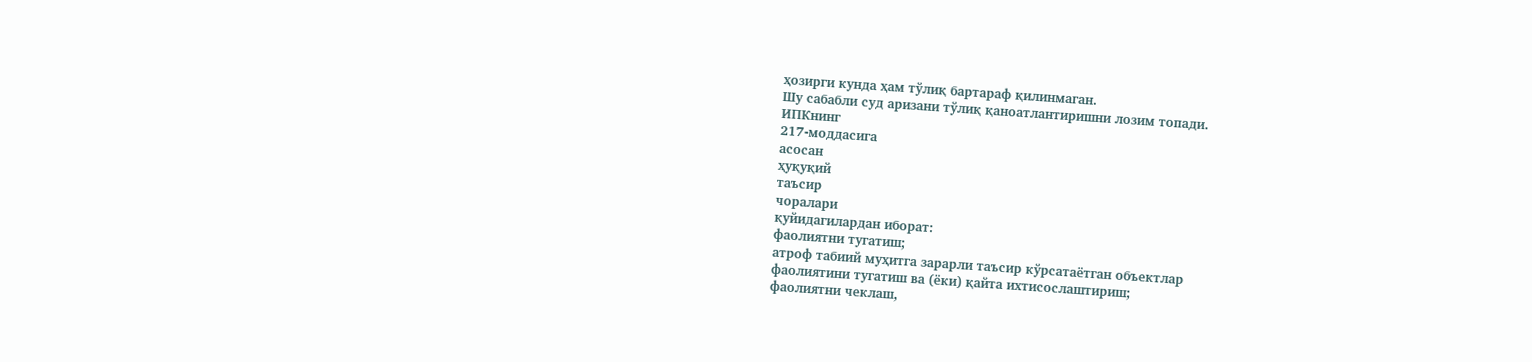ҳозирги кунда ҳам тўлиқ бартараф қилинмаган.
Шу сабабли суд аризани тўлиқ қаноатлантиришни лозим топади.
ИПКнинг
217-моддасига
асосан
ҳуқуқий
таъсир
чоралари
қуйидагилардан иборат:
фаолиятни тугатиш;
атроф табиий муҳитга зарарли таъсир кўрсатаётган объектлар
фаолиятини тугатиш ва (ёки) қайта ихтисослаштириш;
фаолиятни чеклаш,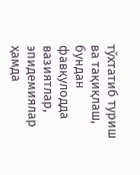тўхтатиб туриш ва тақиқлаш, бундан фавқулодда
вазиятлар, эпидемиялар ҳамда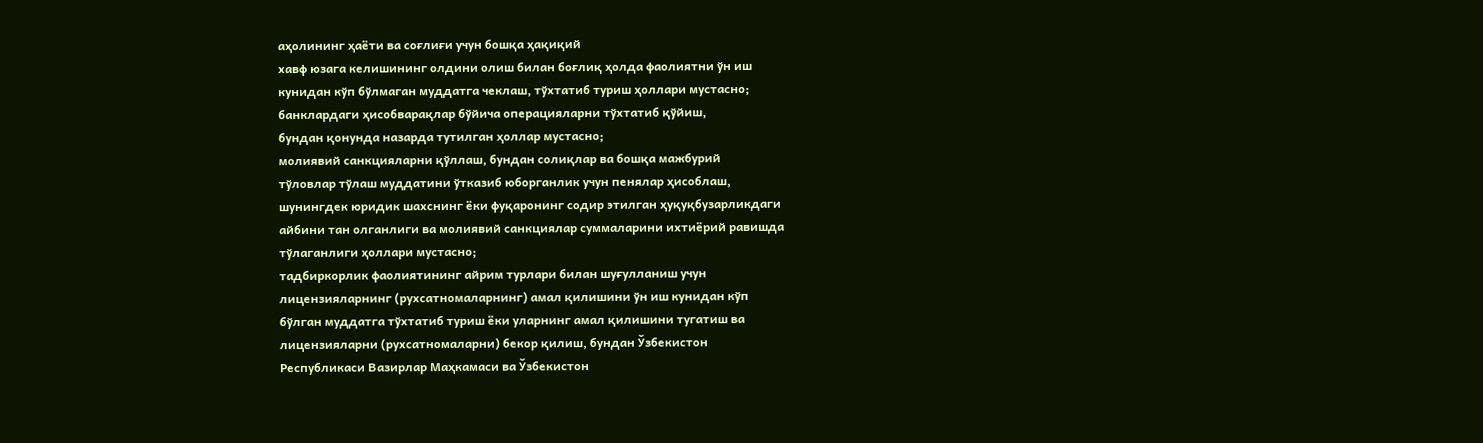аҳолининг ҳаёти ва соғлиғи учун бошқа ҳақиқий
хавф юзага келишининг олдини олиш билан боғлиқ ҳолда фаолиятни ўн иш
кунидан кўп бўлмаган муддатга чеклаш, тўхтатиб туриш ҳоллари мустасно;
банклардаги ҳисобварақлар бўйича операцияларни тўхтатиб қўйиш,
бундан қонунда назарда тутилган ҳоллар мустасно;
молиявий санкцияларни қўллаш, бундан солиқлар ва бошқа мажбурий
тўловлар тўлаш муддатини ўтказиб юборганлик учун пенялар ҳисоблаш,
шунингдек юридик шахснинг ёки фуқаронинг содир этилган ҳуқуқбузарликдаги
айбини тан олганлиги ва молиявий санкциялар суммаларини ихтиёрий равишда
тўлаганлиги ҳоллари мустасно;
тадбиркорлик фаолиятининг айрим турлари билан шуғулланиш учун
лицензияларнинг (рухсатномаларнинг) амал қилишини ўн иш кунидан кўп
бўлган муддатга тўхтатиб туриш ёки уларнинг амал қилишини тугатиш ва
лицензияларни (рухсатномаларни) бекор қилиш, бундан Ўзбекистон
Республикаси Вазирлар Маҳкамаси ва Ўзбекистон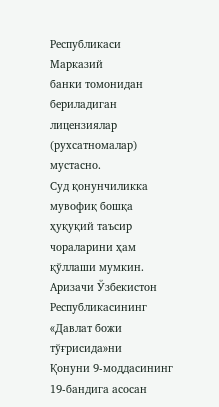Республикаси Марказий
банки томонидан бериладиган лицензиялар (рухсатномалар) мустасно.
Суд қонунчиликка мувофиқ бошқа ҳуқуқий таъсир чораларини ҳам
қўллаши мумкин.
Аризачи Ўзбекистон Республикасининг «Давлат божи тўғрисида»ни
Қонуни 9-моддасининг 19-бандига асосан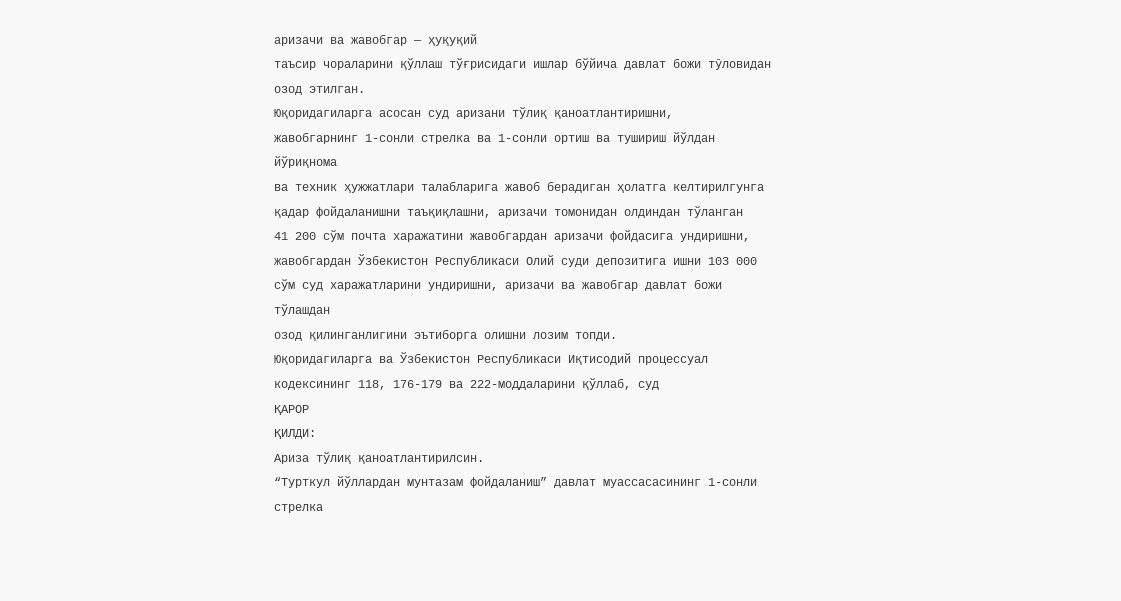аризачи ва жавобгар — ҳуқуқий
таъсир чораларини қўллаш тўғрисидаги ишлар бўйича давлат божи тӯловидан
озод этилган.
Юқоридагиларга асосан суд аризани тўлиқ қаноатлантиришни,
жавобгарнинг 1-сонли стрелка ва 1-сонли ортиш ва тушириш йўлдан йўриқнома
ва техник ҳужжатлари талабларига жавоб берадиган ҳолатга келтирилгунга
қадар фойдаланишни таъқиқлашни, аризачи томонидан олдиндан тўланган
41 200 сўм почта харажатини жавобгардан аризачи фойдасига ундиришни,
жавобгардан Ўзбекистон Республикаси Олий суди депозитига ишни 103 000
сўм суд харажатларини ундиришни, аризачи ва жавобгар давлат божи тўлашдан
озод қилинганлигини эътиборга олишни лозим топди.
Юқоридагиларга ва Ўзбекистон Республикаси Иқтисодий процессуал
кодексининг 118, 176-179 ва 222-моддаларини қўллаб, суд
ҚАРОР
ҚИЛДИ:
Ариза тўлиқ қаноатлантирилсин.
“Турткул йўллардан мунтазам фойдаланиш” давлат муассасасининг 1-сонли
стрелка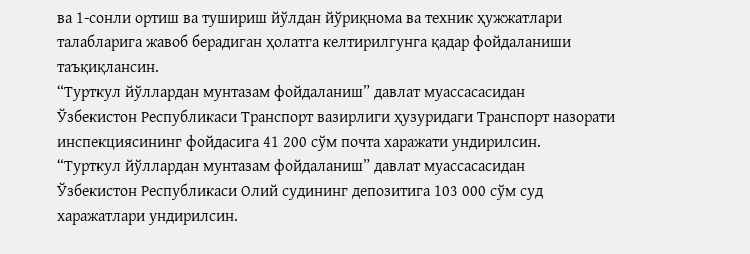ва 1-сонли ортиш ва тушириш йўлдан йўриқнома ва техник ҳужжатлари
талабларига жавоб берадиган ҳолатга келтирилгунга қадар фойдаланиши
таъқиқлансин.
“Турткул йўллардан мунтазам фойдаланиш” давлат муассасасидан
Ўзбекистон Республикаси Транспорт вазирлиги ҳузуридаги Транспорт назорати
инспекциясининг фойдасига 41 200 сўм почта харажати ундирилсин.
“Турткул йўллардан мунтазам фойдаланиш” давлат муассасасидан
Ўзбекистон Республикаси Олий судининг депозитига 103 000 сўм суд
харажатлари ундирилсин.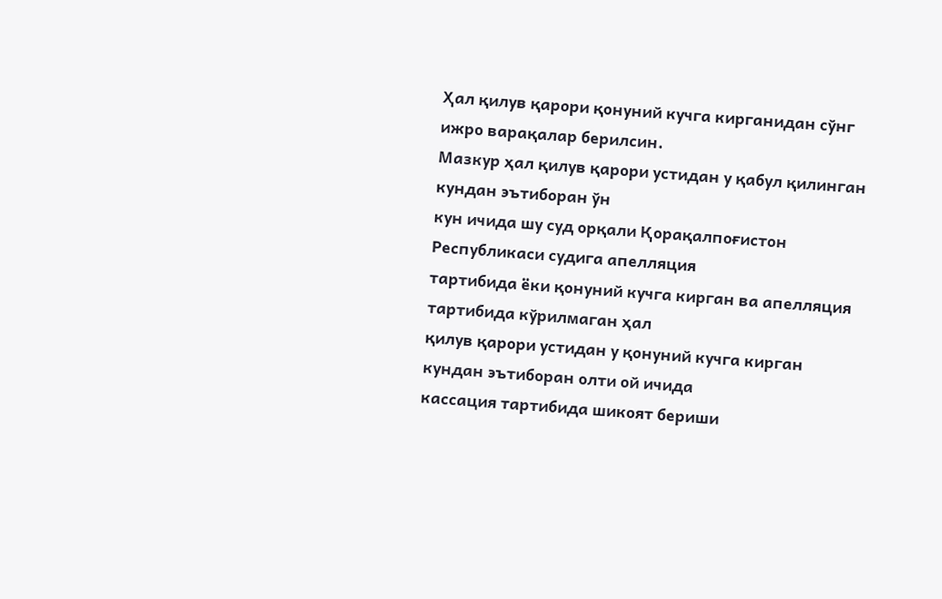Ҳал қилув қарори қонуний кучга кирганидан сўнг ижро варақалар берилсин.
Мазкур ҳал қилув қарори устидан у қабул қилинган кундан эътиборан ўн
кун ичида шу суд орқали Қорақалпоғистон Республикаси судига апелляция
тартибида ёки қонуний кучга кирган ва апелляция тартибида кўрилмаган ҳал
қилув қарори устидан у қонуний кучга кирган кундан эътиборан олти ой ичида
кассация тартибида шикоят бериши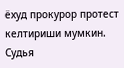ёхуд прокурор протест келтириши мумкин.
Судья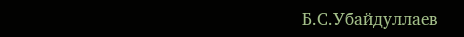Б.С.Убайдуллаев